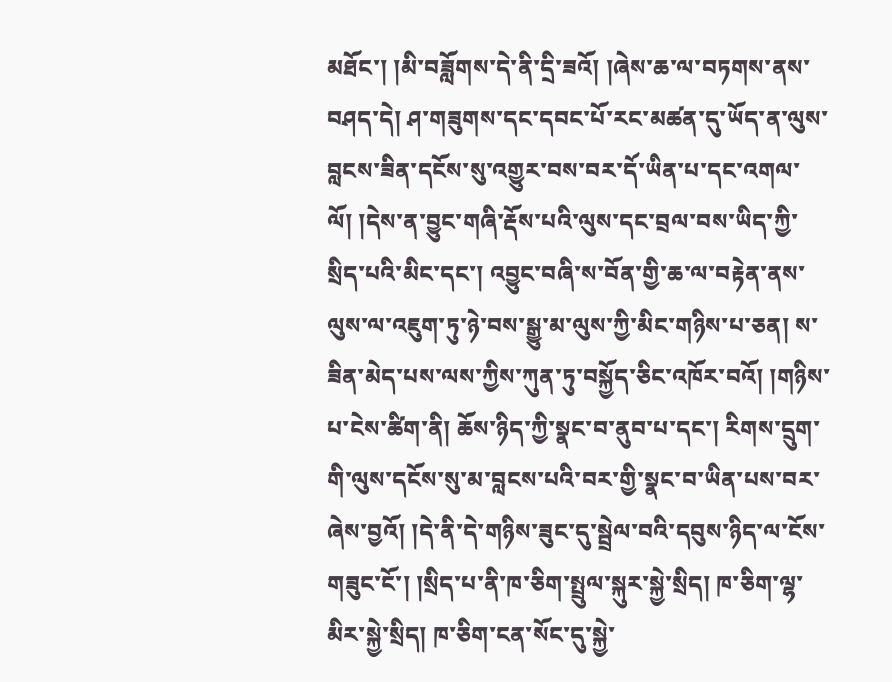མཐོང་། །མི་བཟློགས་དེ་ནི་དྲི་ཟའོ། །ཞེས་ཆ་ལ་བཏགས་ནས་བཤད་དེ། ཤ་གཟུགས་དང་དབང་པོ་རང་མཚན་དུ་ཡོད་ན་ལུས་བླངས་ཟིན་དངོས་སུ་འགྱུར་བས་བར་དོ་ཡིན་པ་དང་འགལ་ལོ། །དེས་ན་བྱུང་གཞི་རྡོས་པའི་ལུས་དང་བྲལ་བས་ཡིད་ཀྱི་སྲིད་པའི་མིང་དང་། འབྱུང་བཞི་ས་བོན་གྱི་ཆ་ལ་བརྟེན་ནས་ལུས་ལ་འཇུག་ཏུ་ཉེ་བས་སྒྱུ་མ་ལུས་ཀྱི་མིང་གཉིས་པ་ཅན། ས་ཟིན་མེད་པས་ལས་ཀྱིས་ཀུན་ཏུ་བསྐྱོད་ཅིང་འཁོར་བའོ། །གཉིས་པ་ངེས་ཚིག་ནི། ཆོས་ཉིད་ཀྱི་སྣང་བ་ནུབ་པ་དང་། རིགས་དྲུག་གི་ལུས་དངོས་སུ་མ་བླངས་པའི་བར་གྱི་སྣང་བ་ཡིན་པས་བར་ཞེས་བྱའོ། །དེ་ནི་དེ་གཉིས་ཟུང་དུ་སྦྲེལ་བའི་དབུས་ཉིད་ལ་ངོས་གཟུང་ངོ་། །སྲིད་པ་ནི་ཁ་ཅིག་སྤྲུལ་སྐུར་སྐྱེ་སྲིད། ཁ་ཅིག་ལྷ་མིར་སྐྱེ་སྲིད། ཁ་ཅིག་ངན་སོང་དུ་སྐྱེ་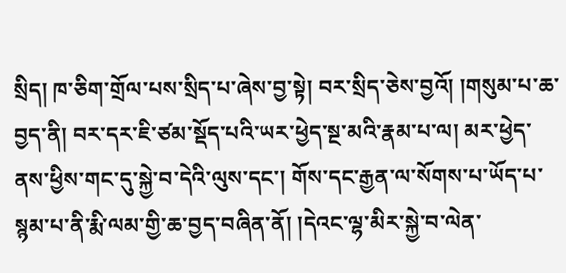སྲིད། ཁ་ཅིག་གྲོལ་པས་སྲིད་པ་ཞེས་བྱ་སྟེ། བར་སྲིད་ཅེས་བྱའོ། །གསུམ་པ་ཆ་བྱད་ནི། བར་དར་ཇི་ཙམ་སྡོད་པའི་ཡར་ཕྱེད་སྔ་མའི་རྣམ་པ་ལ། མར་ཕྱེད་ནས་ཕྱིས་གང་དུ་སྐྱེ་བ་དེའི་ལུས་དང་། གོས་དང་རྒྱན་ལ་སོགས་པ་ཡོད་པ་སྙམ་པ་ནི་རྨི་ལམ་གྱི་ཆ་བྱད་བཞིན་ནོ། །དེའང་ལྷ་མིར་སྐྱེ་བ་ལེན་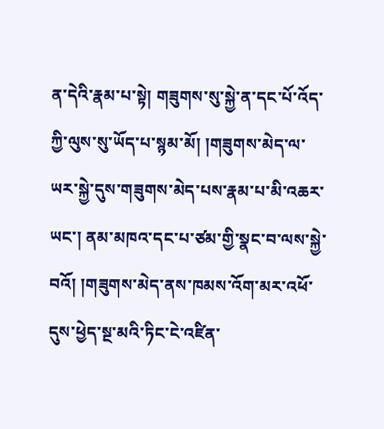ན་དེའི་རྣམ་པ་སྟེ། གཟུགས་སུ་སྐྱེ་ན་དང་པོ་འོད་ཀྱི་ལུས་སུ་ཡོད་པ་སྙམ་མོ། །གཟུགས་མེད་ལ་ཡར་སྐྱེ་དུས་གཟུགས་མེད་པས་རྣམ་པ་མི་འཆར་ཡང་། ནམ་མཁའ་དང་པ་ཙམ་གྱི་སྣང་བ་ལས་སྐྱེ་བའོ། །གཟུགས་མེད་ནས་ཁམས་འོག་མར་འཕོ་དུས་ཕྱེད་སྔ་མའི་ཏིང་ངེ་འཛིན་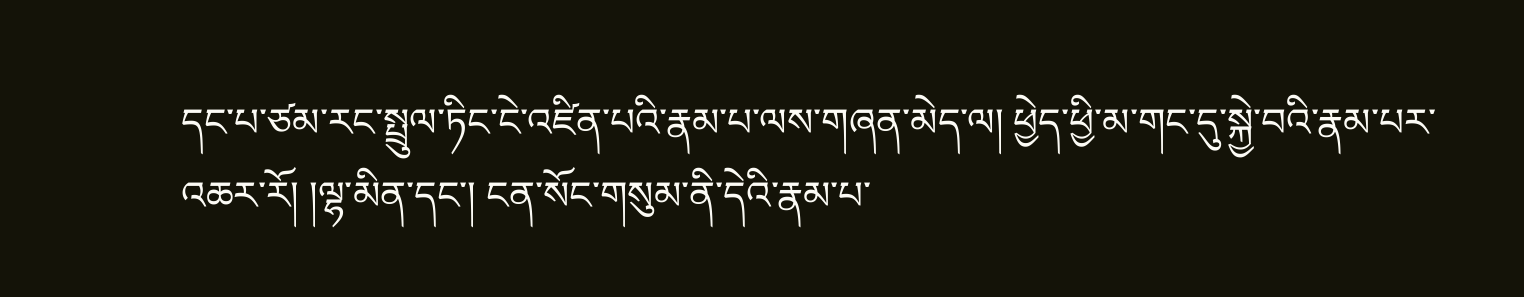དང་པ་ཙམ་རང་སྤྲུལ་ཏིང་ངེ་འཛིན་པའི་རྣམ་པ་ལས་གཞན་མེད་ལ། ཕྱེད་ཕྱི་མ་གང་དུ་སྐྱེ་བའི་རྣམ་པར་འཆར་རོ། །ལྷ་མིན་དང་། ངན་སོང་གསུམ་ནི་དེའི་རྣམ་པ་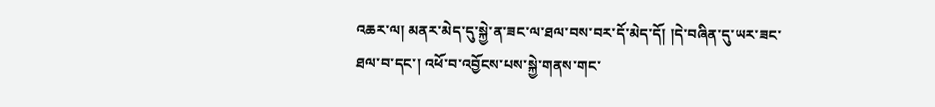འཆར་ལ། མནར་མེད་དུ་སྐྱེ་ན་ཟང་ལ་ཐལ་བས་བར་དོ་མེད་དོ། །དེ་བཞིན་དུ་ཡར་ཟང་ཐལ་བ་དང་། འཕོ་བ་འབྱོངས་པས་སྐྱེ་གནས་གང་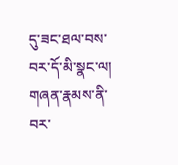དུ་ཟང་ཐལ་བས་བར་དོ་མི་སྣང་ལ། གཞན་རྣམས་ནི་བར་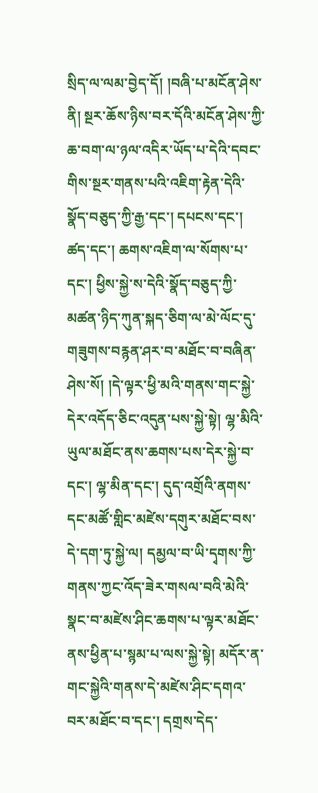སྲིད་ལ་ལམ་བྱེད་དོ། །བཞི་པ་མངོན་ཤེས་ནི། སྔར་ཆོས་ཉིས་བར་དོའི་མངོན་ཤེས་ཀྱི་ཆ་བག་ལ་ཉལ་འདིར་ཡོད་པ་དེའི་དབང་གིས་སྔར་གནས་པའི་འཇིག་རྟེན་དེའི་སྣོད་བཅུད་ཀྱི་རྒྱ་དང་། དཔངས་དང་། ཚད་དང་། ཆགས་འཇིག་ལ་སོགས་པ་དང་། ཕྱིས་སྐྱེ་ས་དེའི་སྣོད་བཅུད་ཀྱི་མཚན་ཉིད་ཀུན་སྐད་ཅིག་ལ་མེ་ལོང་དུ་གཟུགས་བརྙན་ཤར་བ་མཐོང་བ་བཞིན་ཤེས་སོ། །དེ་ལྟར་ཕྱི་མའི་གནས་གང་སྐྱེ་དེར་འདོད་ཅིང་འདུན་པས་སྐྱེ་སྟེ། ལྷ་མིའི་ཡུལ་མཐོང་ནས་ཆགས་པས་དེར་སྐྱེ་བ་དང་། ལྷ་མིན་དང་། དུད་འགྲོའི་ནགས་དང་མཚོ་གླིང་མཛེས་དགུར་མཐོང་བས་དེ་དག་ཏུ་སྐྱེ་ལ། དམྱལ་བ་ཡི་དྭགས་ཀྱི་གནས་ཀྱང་འོད་ཟེར་གསལ་བའི་མེའི་སྣང་བ་མཛེས་ཤིང་ཆགས་པ་ལྟར་མཐོང་ནས་ཕྱིན་པ་སྙམ་པ་ལས་སྐྱེ་སྟེ། མདོར་ན་གང་སྐྱེའི་གནས་དེ་མཛེས་ཤིང་དགའ་བར་མཐོང་བ་དང་། དགྲས་དེད་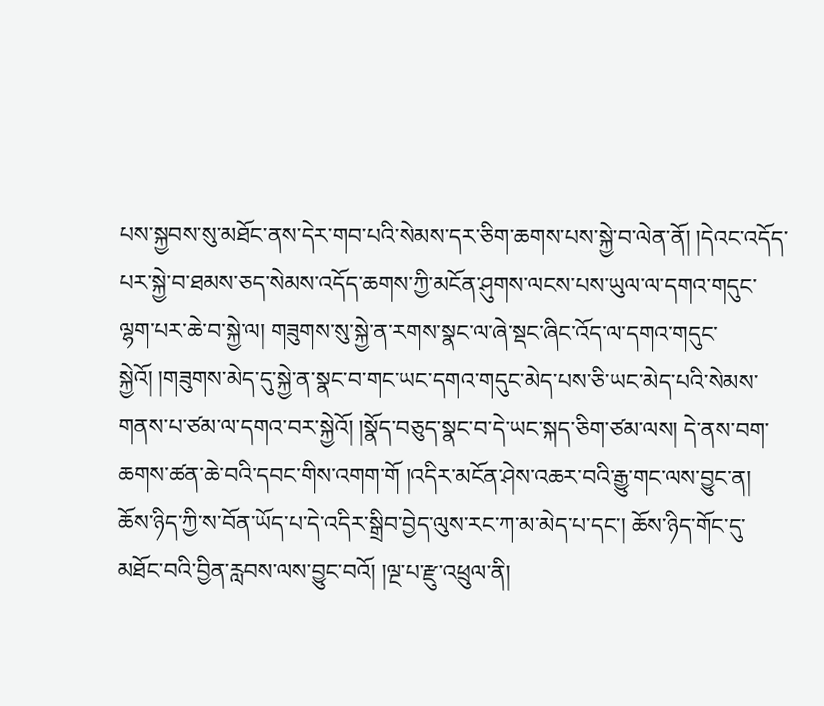པས་སྐྱབས་སུ་མཐོང་ནས་དེར་གབ་པའི་སེམས་དར་ཅིག་ཆགས་པས་སྐྱེ་བ་ལེན་ནོ། །དེའང་འདོད་པར་སྐྱེ་བ་ཐམས་ཅད་སེམས་འདོད་ཆགས་ཀྱི་མངོན་ཤུགས་ལངས་པས་ཡུལ་ལ་དགའ་གདུང་ལྷག་པར་ཆེ་བ་སྐྱེ་ལ། གཟུགས་སུ་སྐྱེ་ན་རགས་སྣང་ལ་ཞེ་སྡང་ཞིང་འོད་ལ་དགའ་གདུང་སྐྱེའོ། །གཟུགས་མེད་དུ་སྐྱེ་ན་སྣང་བ་གང་ཡང་དགའ་གདུང་མེད་པས་ཅི་ཡང་མེད་པའི་སེམས་གནས་པ་ཙམ་ལ་དགའ་བར་སྐྱེའོ། །སྣོད་བཅུད་སྣང་བ་དེ་ཡང་སྐད་ཅིག་ཙམ་ལས། དེ་ནས་བག་ཆགས་ཚན་ཆེ་བའི་དབང་གིས་འགག་གོ །འདིར་མངོན་ཤེས་འཆར་བའི་རྒྱུ་གང་ལས་བྱུང་ན། ཆོས་ཉིད་ཀྱི་ས་བོན་ཡོད་པ་དེ་འདིར་སྒྲིབ་བྱེད་ལུས་རང་ཀ་མ་མེད་པ་དང་། ཆོས་ཉིད་གོང་དུ་མཐོང་བའི་བྱིན་རླབས་ལས་བྱུང་བའོ། །ལྔ་པ་རྫུ་འཕྲུལ་ནི།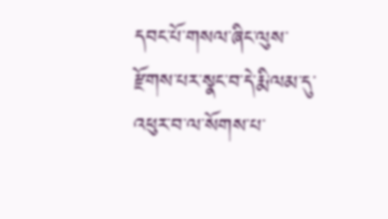དབང་པོ་གསལ་ཞིང་ལུས་རྫོགས་པར་སྣང་བ་དེ་རྨི་ལམ་དུ་འཕུར་བ་ལ་སོགས་པ་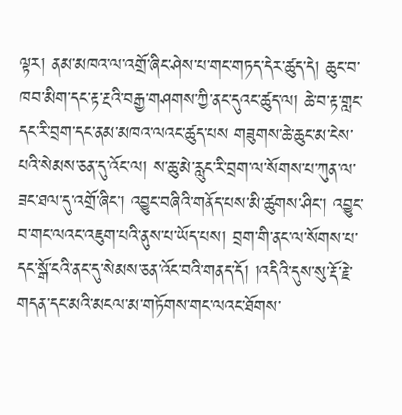ལྟར། ནམ་མཁའ་ལ་འགྲོ་ཞིང་ཤེས་པ་གང་གཏད་དེར་ཚུད་དེ། ཆུང་བ་ཁབ་མིག་དང་རྟ་རྔའི་བརྒྱ་གཤགས་ཀྱི་ནང་དུའང་ཚུད་ལ། ཆེ་བ་རྟ་གླང་དང་རི་བྲག་དང་ནམ་མཁའ་ལའང་ཚུད་པས གཟུགས་ཆེ་ཆུང་མ་ངེས་པའི་སེམས་ཅན་དུ་འོང་ལ། ས་ཆུ་མེ་རླུང་རི་བྲག་ལ་སོགས་པ་ཀུན་ལ་ཟང་ཐལ་དུ་འགྲོ་ཞིང་། འབྱུང་བཞིའི་གནོད་པས་མི་ཚུགས་ཤིང་། འབྱུང་བ་གང་ལའང་འཇུག་པའི་ནུས་པ་ཡོད་པས། བྲག་གི་ནང་ལ་སོགས་པ་དང་སྒོ་ངའི་ནང་དུ་སེམས་ཅན་འོང་བའི་གནད་དོ། །འདིའི་དུས་སུ་རྡོ་རྗེ་གདན་དང་མའི་མངལ་མ་གཏོགས་གང་ལའང་ཐོགས་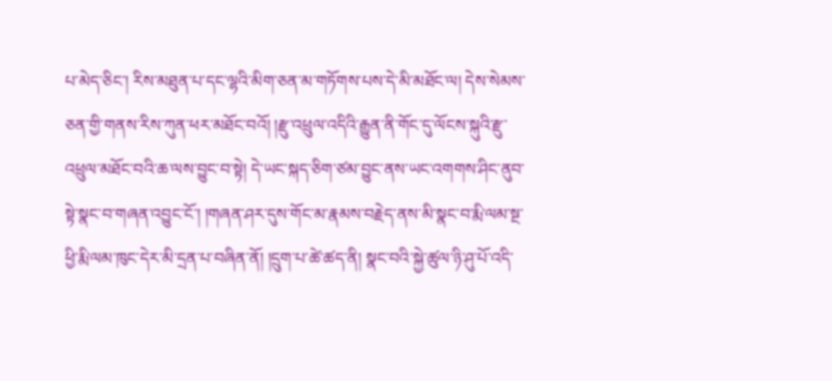པ་མེད་ཅིང་། རིས་མཐུན་པ་དང་ལྷའི་མིག་ཅན་མ་གཏོགས་པས་དེ་མི་མཐོང་ལ། དེས་སེམས་ཅན་གྱི་གནས་རིས་ཀུན་ཕར་མཐོང་བའོ། །རྫུ་འཕྲུལ་འདིའི་རྒྱུན་ནི་གོང་དུ་ལོངས་སྐུའི་རྫུ་འཕྲུལ་མཐོང་བའི་ཆ་ལས་བྱུང་བ་སྟེ། དེ་ཡང་སྐད་ཅིག་ཙམ་བྱུང་ནས་ཡང་འགགས་ཤིང་ནུབ་སྟེ་སྣང་བ་གཞན་འབྱུང་ངོ་། །གཞན་ཤར་དུས་གོང་མ་རྣམས་བརྗེད་ནས་མི་སྣང་བ་རྨི་ལམ་སྔ་ཕྱི་རྨི་ལམ་ཁུང་དེར་མི་དྲན་པ་བཞིན་ནོ། །དྲུག་པ་ཚེ་ཚད་ནི། སྣང་བའི་སྐྱེ་ཚུལ་ཉི་ཤུ་པོ་འདི་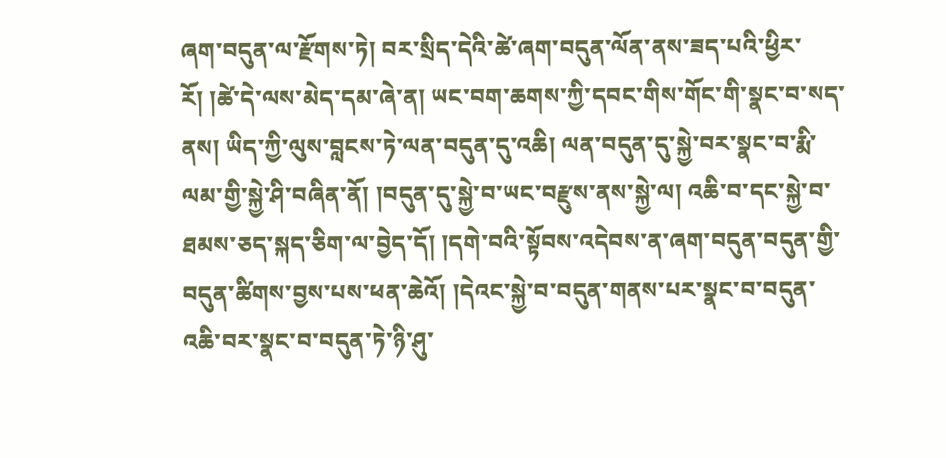ཞག་བདུན་ལ་རྫོགས་ཏེ། བར་སྲིད་དེའི་ཚེ་ཞག་བདུན་ལོན་ནས་ཟད་པའི་ཕྱིར་རོ། །ཚེ་དེ་ལས་མེད་དམ་ཞེ་ན། ཡང་བག་ཆགས་ཀྱི་དབང་གིས་གོང་གི་སྣང་བ་སད་ནས། ཡིད་ཀྱི་ལུས་བླངས་ཏེ་ལན་བདུན་དུ་འཆི། ལན་བདུན་དུ་སྐྱེ་བར་སྣང་བ་རྨི་ལམ་གྱི་སྐྱེ་ཤི་བཞིན་ནོ། །བདུན་དུ་སྐྱེ་བ་ཡང་བརྫུས་ནས་སྐྱེ་ལ། འཆི་བ་དང་སྐྱེ་བ་ཐམས་ཅད་སྐད་ཅིག་ལ་བྱེད་དོ། །དགེ་བའི་སྟོབས་འདེབས་ན་ཞག་བདུན་བདུན་གྱི་བདུན་ཚིགས་བྱས་པས་ཕན་ཆེའོ། །དེའང་སྐྱེ་བ་བདུན་གནས་པར་སྣང་བ་བདུན་འཆི་བར་སྣང་བ་བདུན་ཏེ་ཉི་ཤུ་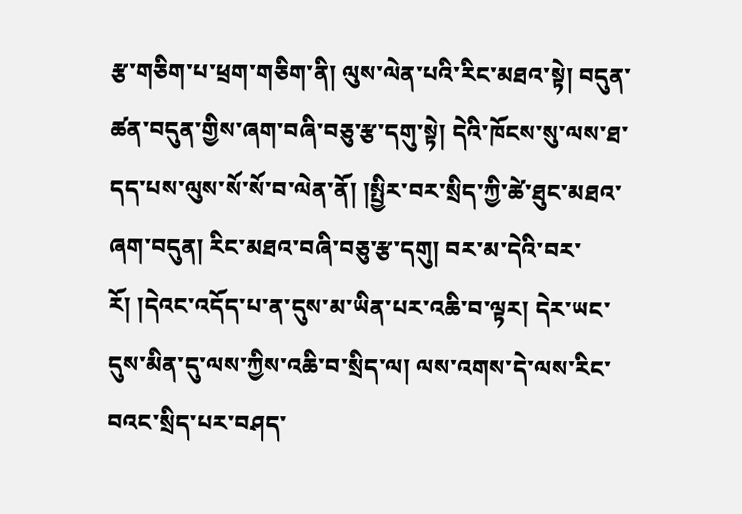རྩ་གཅིག་པ་ཕྲག་གཅིག་ནི། ལུས་ལེན་པའི་རིང་མཐའ་སྟེ། བདུན་ཚན་བདུན་གྱིས་ཞག་བཞི་བཅུ་རྩ་དགུ་སྟེ། དེའི་ཁོངས་སུ་ལས་ཐ་དད་པས་ལུས་སོ་སོ་བ་ལེན་ནོ། །སྤྱིར་བར་སྲིད་ཀྱི་ཚེ་ཐུང་མཐའ་ཞག་བདུན། རིང་མཐའ་བཞི་བཅུ་རྩ་དགུ། བར་མ་དེའི་བར་རོ། །དེའང་འདོད་པ་ན་དུས་མ་ཡིན་པར་འཆི་བ་ལྟར། དེར་ཡང་དུས་མིན་དུ་ལས་ཀྱིས་འཆི་བ་སྲིད་ལ། ལས་འགས་དེ་ལས་རིང་བའང་སྲིད་པར་བཤད་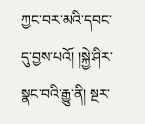ཀྱང་བར་མའི་དབང་དུ་བྱས་པའོ། །སྐྱེ་ཤིར་སྣང་བའི་རྒྱུ་ནི། སྔར་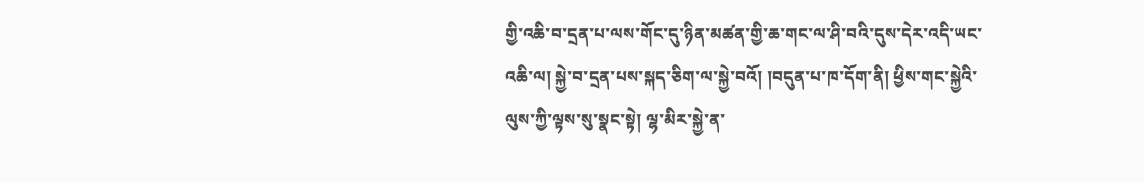གྱི་འཆི་བ་དྲན་པ་ལས་གོང་དུ་ཉིན་མཚན་གྱི་ཆ་གང་ལ་ཤི་བའི་དུས་དེར་འདི་ཡང་འཆི་ལ། སྐྱེ་བ་དྲན་པས་སྐད་ཅིག་ལ་སྐྱེ་བའོ། །བདུན་པ་ཁ་དོག་ནི། ཕྱིས་གང་སྐྱེའི་ལུས་ཀྱི་ལྟས་སུ་སྣང་སྟེ། ལྷ་མིར་སྐྱེ་ན་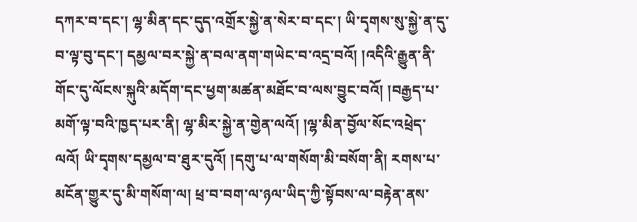དཀར་བ་དང་། ལྷ་མིན་དང་དུད་འགྲོར་སྐྱེ་ན་སེར་བ་དང་། ཡི་དྭགས་སུ་སྐྱེ་ན་དུ་བ་ལྟ་བུ་དང་། དམྱལ་བར་སྐྱེ་ན་བལ་ནག་གཡེང་བ་འདྲ་བའོ། །འདིའི་རྒྱུན་ནི་གོང་དུ་ལོངས་སྐུའི་མདོག་དང་ཕྱག་མཚན་མཐོང་བ་ལས་བྱུང་བའོ། །བརྒྱད་པ་མགོ་ལྟ་བའི་ཁྱད་པར་ནི། ལྷ་མིར་སྐྱེ་ན་གྱེན་ལའོ། །ལྷ་མིན་བྱོལ་སོང་འཕྲེད་ལའོ། ཡི་དྭགས་དམྱལ་བ་ཐུར་དུའོ། །དགུ་པ་ལ་གསོག་མི་བསོག་ནི། རགས་པ་མངོན་གྱུར་དུ་མི་གསོག་ལ། ཕྲ་བ་བག་ལ་ཉལ་ཡིད་ཀྱི་སྟོབས་ལ་བརྟེན་ནས་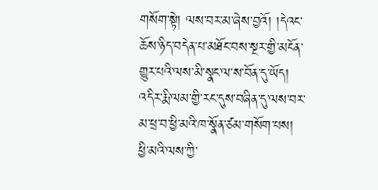གསོག་སྟེ། ལས་བར་མ་ཞེས་བྱའོ། །དེའང་ཆོས་ཉིད་བདེན་པ་མཐོང་བས་སྔར་གྱི་མངོན་གྱུར་པའི་ལས་མི་སྣང་ལ་ས་བོན་དུ་ཡོད། འདིར་རྨི་ལམ་གྱི་རང་དུས་བཞིན་དུ་ལས་བར་མ་ཕྲ་བ་ཕྱི་མའི་ཁ་སྣོན་ཙམ་གསོག་པས། ཕྱི་མའི་ལས་ཀྱི་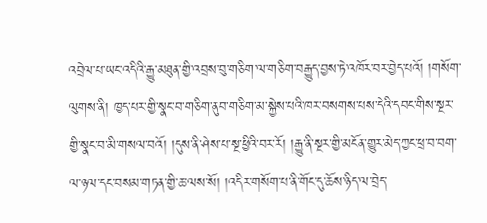འབྲེལ་པ་ཡང་འདིའི་རྒྱུ་མཐུན་གྱི་འབྲས་བུ་གཅིག་ལ་གཅིག་བརྒྱུད་བྱས་ཏེ་འཁོར་བར་བྱེད་པའོ། །གསོག་ལུགས་ནི། ཁྱད་པར་གྱི་སྣང་བ་གཅིག་ནུབ་གཅིག་མ་སྐྱེས་པའི་ཁར་བསགས་པས་དེའི་དབང་གིས་སྔར་གྱི་སྣང་བ་མི་གསལ་བའོ། །དུས་ནི་ཤེས་པ་སྔ་ཕྱིའི་བར་རོ། །རྒྱུ་ནི་སྔར་གྱི་མངོན་གྱུར་མེད་ཀྱང་ཕྲ་བ་བག་ལ་ཉལ་དང་བསམ་གཏན་གྱི་ཆ་ལས་སོ། །འདིར་གསོག་པ་ནི་གོང་དུ་ཆོས་ཉིད་ལ་བྲེད་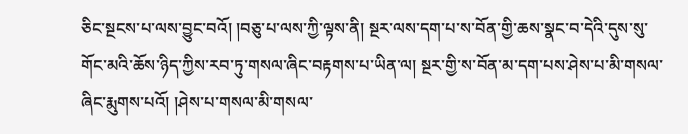ཅིང་སྔངས་པ་ལས་བྱུང་བའོ། །བཅུ་པ་ལས་ཀྱི་ལྟས་ནི། སྔར་ལས་དག་པ་ས་བོན་གྱི་ཆས་སྣང་བ་དེའི་དུས་སུ་གོང་མའི་ཆོས་ཉིད་ཀྱིས་རབ་ཏུ་གསལ་ཞིང་བརྟགས་པ་ཡིན་ལ། སྔར་གྱི་ས་བོན་མ་དག་པས་ཤེས་པ་མི་གསལ་ཞིང་རྨུགས་པའོ། །ཤེས་པ་གསལ་མི་གསལ་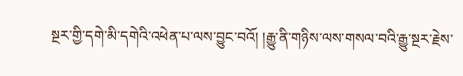སྔར་གྱི་དགེ་མི་དགེའི་འཕེན་པ་ལས་བྱུང་བའོ། །རྒྱུ་ནི་གཉིས་ལས་གསལ་བའི་རྒྱུ་སྔར་རྗེས་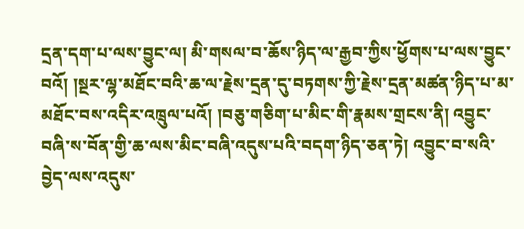དྲན་དག་པ་ལས་བྱུང་ལ། མི་གསལ་བ་ཆོས་ཉིད་ལ་རྒྱབ་ཀྱིས་ཕྱོགས་པ་ལས་བྱུང་བའོ། །སྔར་ལྷ་མཐོང་བའི་ཆ་ལ་རྗེས་དྲན་དུ་བཏགས་ཀྱི་རྗེས་དྲན་མཚན་ཉིད་པ་མ་མཐོང་བས་འདིར་འཁྲུལ་པའོ། །བཅུ་གཅིག་པ་མིང་གི་རྣམས་གྲངས་ནི། འབྱུང་བཞི་ས་བོན་གྱི་ཆ་ལས་མིང་བཞི་འདུས་པའི་བདག་ཉིད་ཅན་ཏེ། འབྱུང་བ་སའི་བྱེད་ལས་འདུས་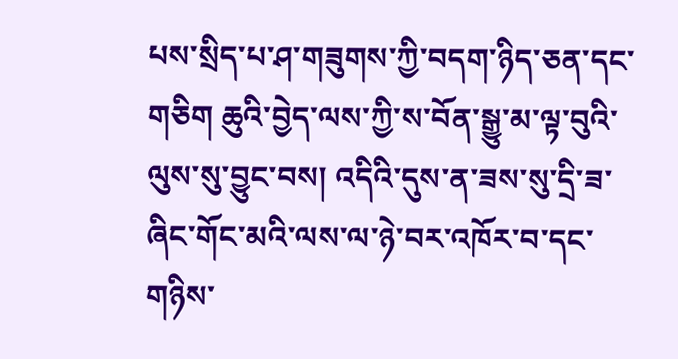པས་སྲིད་པ་ཤ་གཟུགས་ཀྱི་བདག་ཉིད་ཅན་དང་གཅིག ཆུའི་བྱེད་ལས་ཀྱི་ས་བོན་སྒྱུ་མ་ལྟ་བུའི་ལུས་སུ་བྱུང་བས། འདིའི་དུས་ན་ཟས་སུ་དྲི་ཟ་ཞིང་གོང་མའི་ལས་ལ་ཉེ་བར་འཁོར་བ་དང་གཉིས་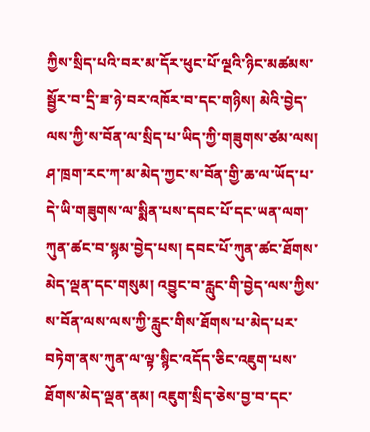ཀྱིས་སྲིད་པའི་བར་མ་དོར་ཕུང་པོ་ལྔའི་ཉིང་མཚམས་སྦྱོར་བ་དྲི་ཟ་ཉེ་བར་འཁོར་བ་དང་གཉིས། མེའི་བྱེད་ལས་ཀྱི་ས་བོན་ལ་སྲིད་པ་ཡིད་ཀྱི་གཟུགས་ཙམ་ལས། ཤ་ཁྲག་རང་ཀ་མ་མེད་ཀྱང་ས་བོན་གྱི་ཆ་ལ་ཡོད་པ་དེ་ཡི་གཟུགས་ལ་སྨིན་པས་དབང་པོ་དང་ཡན་ལག་ཀུན་ཚང་བ་སྙམ་བྱེད་པས། དབང་པོ་ཀུན་ཚང་ཐོགས་མེད་ལྡན་དང་གསུམ། འབྱུང་བ་རླུང་གི་བྱེད་ལས་ཀྱིས་ས་བོན་ལས་ལས་ཀྱི་རླུང་གིས་ཐོགས་པ་མེད་པར་བཏེག་ནས་ཀུན་ལ་ལྟ་སྙིང་འདོད་ཅིང་འཇུག་པས་ཐོགས་མེད་ལྡན་ནམ། འཇུག་སྲིད་ཅེས་བྱ་བ་དང་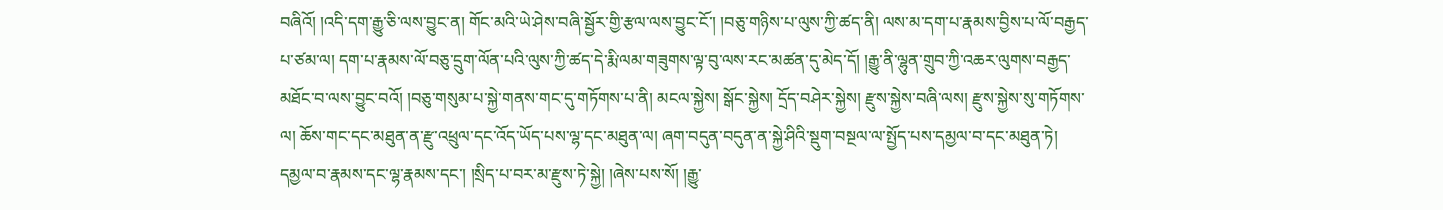བཞིའོ། །འདི་དག་རྒྱུ་ཅི་ལས་བྱུང་ན། གོང་མའི་ཡེ་ཤེས་བཞི་སྦྱོར་གྱི་རྩལ་ལས་བྱུང་ངོ་། །བཅུ་གཉིས་པ་ལུས་ཀྱི་ཚད་ནི། ལས་མ་དག་པ་རྣམས་བྱིས་པ་ལོ་བརྒྱད་པ་ཙམ་ལ། དག་པ་རྣམས་ལོ་བཅུ་དྲུག་ལོན་པའི་ལུས་ཀྱི་ཚད་དེ་རྨི་ལམ་གཟུགས་ལྟ་བུ་ལས་རང་མཚན་དུ་མེད་དོ། །རྒྱུ་ནི་ལྷུན་གྲུབ་ཀྱི་འཆར་ལུགས་བརྒྱད་མཐོང་བ་ལས་བྱུང་བའོ། །བཅུ་གསུམ་པ་སྐྱེ་གནས་གང་དུ་གཏོགས་པ་ནི། མངལ་སྐྱེས། སྒོང་སྐྱེས། དྲོད་བཤེར་སྐྱེས། རྫུས་སྐྱེས་བཞི་ལས། རྫུས་སྐྱེས་སུ་གཏོགས་ལ། ཆོས་གང་དང་མཐུན་ན་རྫུ་འཕྲུལ་དང་འོད་ཡོད་པས་ལྷ་དང་མཐུན་ལ། ཞག་བདུན་བདུན་ན་སྐྱེ་ཤིའི་སྡུག་བསྔལ་ལ་སྤྱོད་པས་དམྱལ་བ་དང་མཐུན་ཏེ། དམྱལ་བ་རྣམས་དང་ལྷ་རྣམས་དང་། །སྲིད་པ་བར་མ་རྫུས་ཏེ་སྐྱེ། །ཞེས་པས་སོ། །རྒྱུ་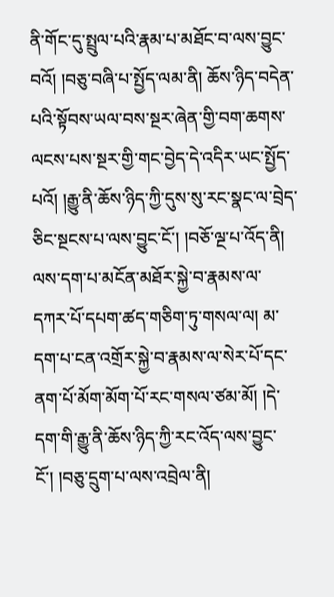ནི་གོང་དུ་སྤྲུལ་པའི་རྣམ་པ་མཐོང་བ་ལས་བྱུང་བའོ། །བཅུ་བཞི་པ་སྤྱོད་ལམ་ནི། ཆོས་ཉིད་བདེན་པའི་སྟོབས་ཡལ་བས་སྔར་ཞེན་གྱི་བག་ཆགས་ལངས་པས་སྔར་གྱི་གང་བྱེད་དེ་འདིར་ཡང་སྤྱོད་པའོ། །རྒྱུ་ནི་ཆོས་ཉིད་ཀྱི་དུས་སུ་རང་སྣང་ལ་བྲེད་ཅིང་སྔངས་པ་ལས་བྱུང་ངོ་། །བཅོ་ལྔ་པ་འོད་ནི། ལས་དག་པ་མངོན་མཐོར་སྐྱེ་བ་རྣམས་ལ་དཀར་པོ་དཔག་ཚད་གཅིག་ཏུ་གསལ་ལ། མ་དག་པ་ངན་འགྲོར་སྐྱེ་བ་རྣམས་ལ་སེར་པོ་དང་ནག་པོ་མོག་མོག་པོ་རང་གསལ་ཙམ་མོ། །དེ་དག་གི་རྒྱུ་ནི་ཆོས་ཉིད་ཀྱི་རང་འོད་ལས་བྱུང་ངོ་། །བཅུ་དྲུག་པ་ལས་འབྲེལ་ནི།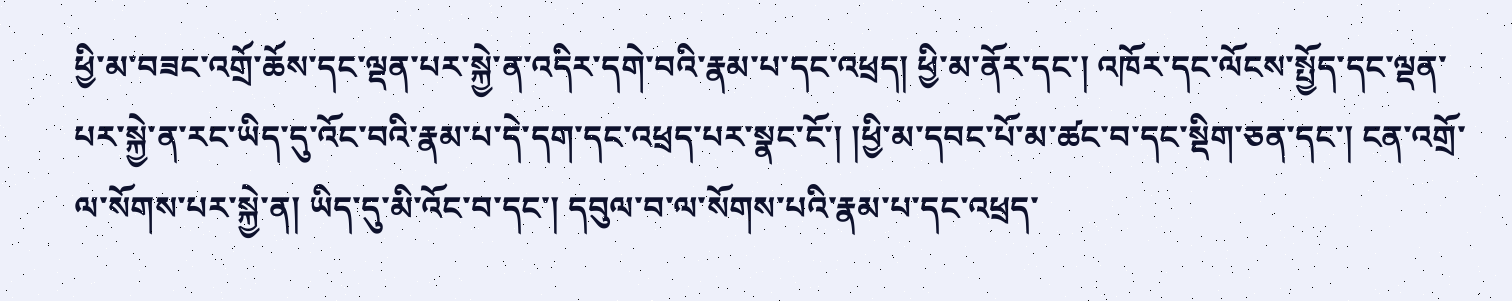ཕྱི་མ་བཟང་འགྲོ་ཆོས་དང་ལྡན་པར་སྐྱེ་ན་འདིར་དགེ་བའི་རྣམ་པ་དང་འཕྲད། ཕྱི་མ་ནོར་དང་། འཁོར་དང་ལོངས་སྤྱོད་དང་ལྡན་པར་སྐྱེ་ན་རང་ཡིད་དུ་འོང་བའི་རྣམ་པ་དེ་དག་དང་འཕྲད་པར་སྣང་ངོ་། །ཕྱི་མ་དབང་པོ་མ་ཚང་བ་དང་སྡིག་ཅན་དང་། ངན་འགྲོ་ལ་སོགས་པར་སྐྱེ་ན། ཡིད་དུ་མི་འོང་བ་དང་། དབུལ་བ་ལ་སོགས་པའི་རྣམ་པ་དང་འཕྲད་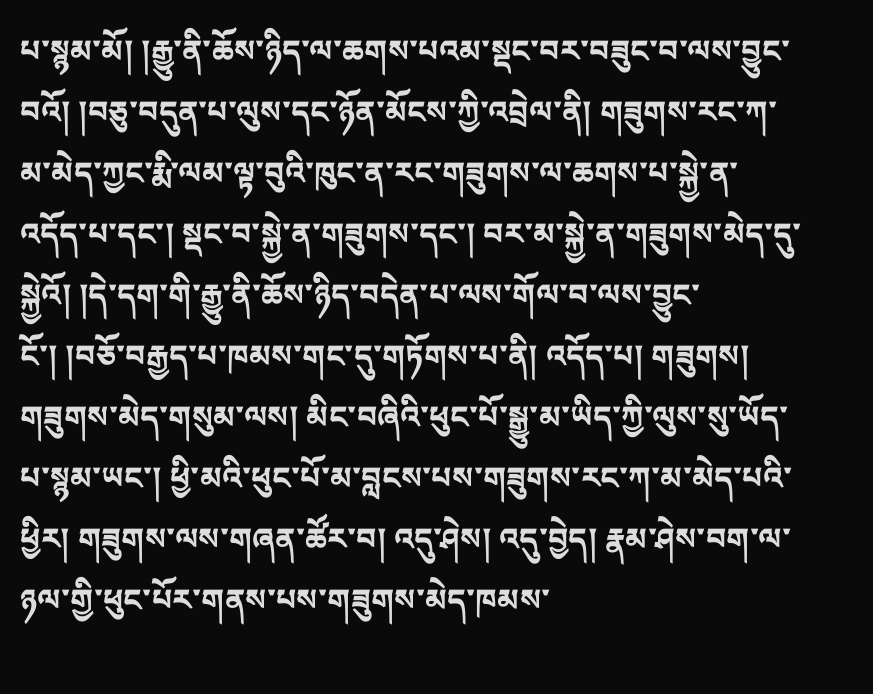པ་སྙམ་མོ། །རྒྱུ་ནི་ཆོས་ཉིད་ལ་ཆགས་པའམ་སྡང་བར་བཟུང་བ་ལས་བྱུང་བའོ། །བཅུ་བདུན་པ་ལུས་དང་ཉོན་མོངས་ཀྱི་འབྲེལ་ནི། གཟུགས་རང་ཀ་མ་མེད་ཀྱང་རྨི་ལམ་ལྟ་བུའི་ཁུང་ན་རང་གཟུགས་ལ་ཆགས་པ་སྐྱེ་ན་འདོད་པ་དང་། སྡང་བ་སྐྱེ་ན་གཟུགས་དང་། བར་མ་སྐྱེ་ན་གཟུགས་མེད་དུ་སྐྱེའོ། །དེ་དག་གི་རྒྱུ་ནི་ཆོས་ཉིད་བདེན་པ་ལས་གོལ་བ་ལས་བྱུང་ངོ་། །བཅོ་བརྒྱད་པ་ཁམས་གང་དུ་གཏོགས་པ་ནི། འདོད་པ། གཟུགས། གཟུགས་མེད་གསུམ་ལས། མིང་བཞིའི་ཕུང་པོ་སྒྱུ་མ་ཡིད་ཀྱི་ལུས་སུ་ཡོད་པ་སྙམ་ཡང་། ཕྱི་མའི་ཕུང་པོ་མ་བླངས་པས་གཟུགས་རང་ཀ་མ་མེད་པའི་ཕྱིར། གཟུགས་ལས་གཞན་ཚོར་བ། འདུ་ཤེས། འདུ་བྱེད། རྣམ་ཤེས་བག་ལ་ཉལ་གྱི་ཕུང་པོར་གནས་པས་གཟུགས་མེད་ཁམས་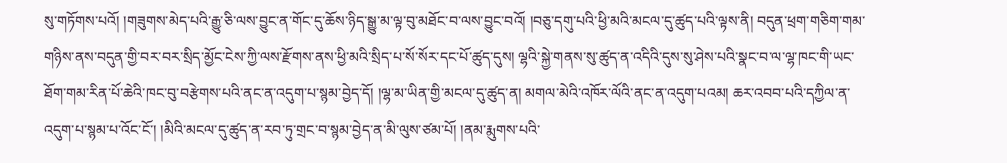སུ་གཏོགས་པའོ། །གཟུགས་མེད་པའི་རྒྱུ་ཅི་ལས་བྱུང་ན་གོང་དུ་ཆོས་ཉིད་སྒྱུ་མ་ལྟ་བུ་མཐོང་བ་ལས་བྱུང་བའོ། །བཅུ་དགུ་པའི་ཕྱི་མའི་མངལ་དུ་ཚུད་པའི་ལྟས་ནི། བདུན་ཕྲག་གཅིག་གམ་གཉིས་ནས་བདུན་གྱི་བར་བར་སྲིད་མྱོང་ངེས་ཀྱི་ལས་རྫོགས་ནས་ཕྱི་མའི་སྲིད་པ་སོ་སོར་དང་པོ་ཚུད་དུས། ལྷའི་སྐྱེ་གནས་སུ་ཚུད་ན་འདིའི་དུས་སུ་ཤེས་པའི་སྣང་བ་ལ་ལྷ་ཁང་གི་ཡང་ཐོག་གམ་རིན་པོ་ཆེའི་ཁང་བུ་བརྩེགས་པའི་ནང་ན་འདུག་པ་སྙམ་བྱེད་དོ། །ལྷ་མ་ཡིན་གྱི་མངལ་དུ་ཚུད་ན། མགལ་མེའི་འཁོར་ལོའི་ནང་ན་འདུག་པའམ། ཆར་འབབ་པའི་དཀྱིལ་ན་འདུག་པ་སྙམ་པ་འོང་ངོ་། །མིའི་མངལ་དུ་ཚུད་ན་རབ་ཏུ་གྲང་བ་སྙམ་བྱེད་ན་མི་ལུས་ཙམ་པོ། །ནམ་རྨུགས་པའི་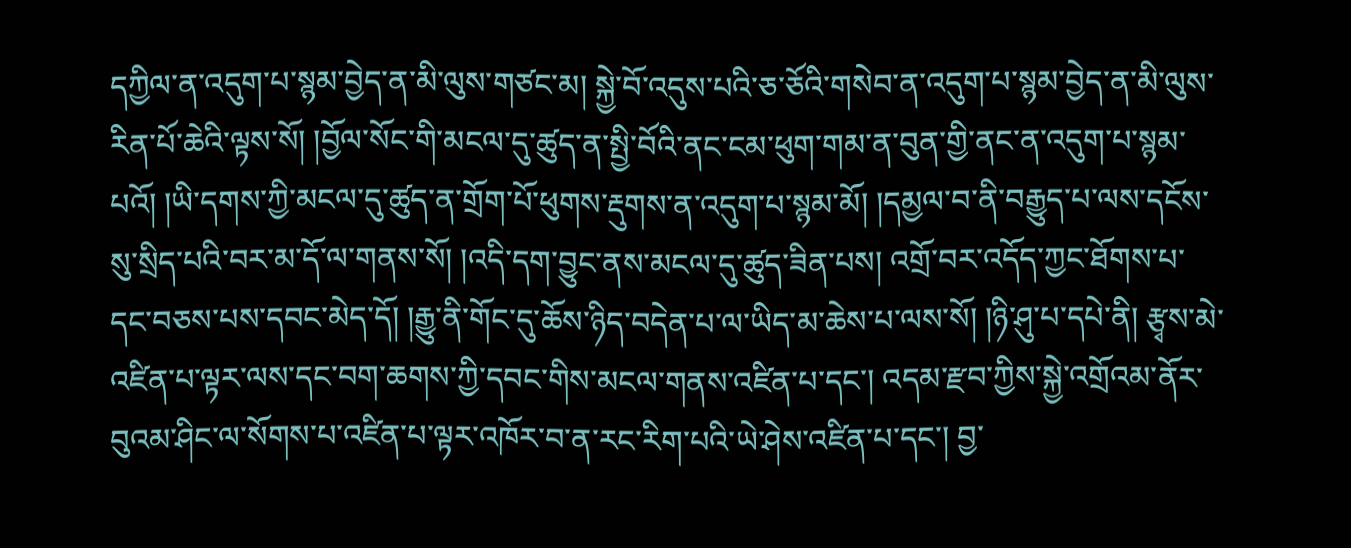དཀྱིལ་ན་འདུག་པ་སྙམ་བྱེད་ན་མི་ལུས་གཙང་མ། སྐྱེ་བོ་འདུས་པའི་ཅ་ཅོའི་གསེབ་ན་འདུག་པ་སྙམ་བྱེད་ན་མི་ལུས་རིན་པོ་ཆེའི་ལྟས་སོ། །བྱོལ་སོང་གི་མངལ་དུ་ཚུད་ན་སྤྱི་བོའི་ནང་ངམ་ཕུག་གམ་ན་བུན་གྱི་ནང་ན་འདུག་པ་སྙམ་པའོ། །ཡི་དགས་ཀྱི་མངལ་དུ་ཚུད་ན་གྲོག་པོ་ཕུགས་རྡུགས་ན་འདུག་པ་སྙམ་མོ། །དམྱལ་བ་ནི་བརྒྱུད་པ་ལས་དངོས་སུ་སྲིད་པའི་བར་མ་དོ་ལ་གནས་སོ། །འདི་དག་བྱུང་ནས་མངལ་དུ་ཚུད་ཟིན་པས། འགྲོ་བར་འདོད་ཀྱང་ཐོགས་པ་དང་བཅས་པས་དབང་མེད་དོ། །རྒྱུ་ནི་གོང་དུ་ཆོས་ཉིད་བདེན་པ་ལ་ཡིད་མ་ཆེས་པ་ལས་སོ། །ཉི་ཤུ་པ་དཔེ་ནི། རྩྭས་མེ་འཛིན་པ་ལྟར་ལས་དང་བག་ཆགས་ཀྱི་དབང་གིས་མངལ་གནས་འཛིན་པ་དང་། འདམ་རྫབ་ཀྱིས་སྐྱེ་འགྲོའམ་ནོར་བུའམ་ཤིང་ལ་སོགས་པ་འཛིན་པ་ལྟར་འཁོར་བ་ན་རང་རིག་པའི་ཡེ་ཤེས་འཛིན་པ་དང་། བྱ་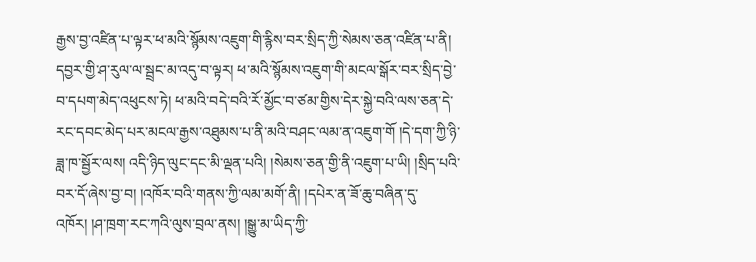རྒྱས་བྱ་འཛིན་པ་ལྟར་ཕ་མའི་སྙོམས་འཇུག་གི་རྙིས་བར་སྲིད་ཀྱི་སེམས་ཅན་འཛིན་པ་ནི། དབྱར་གྱི་ཤ་རུལ་ལ་སྦྲང་མ་འདུ་བ་ལྟར། ཕ་མའི་སྙོམས་འཇུག་གི་མངལ་སྒོར་བར་སྲིད་བྱེ་བ་དཔག་མེད་འཕུངས་ཏེ། ཕ་མའི་བདེ་བའི་རོ་མྱོང་བ་ཙམ་གྱིས་དེར་སྐྱེ་བའི་ལས་ཅན་དེ་རང་དབང་མེད་པར་མངལ་རྒྱས་འཐུམས་པ་ནི་མའི་བཤང་ལམ་ན་འཇུག་གོ །དེ་དག་ཀྱི་ཉི་ཟླ་ཁ་སྦྱོར་ལས། འདི་ཉིད་ལུང་དང་མི་ལྡན་པའི། །སེམས་ཅན་གྱི་ནི་འཇུག་པ་ཡི། །སྲིད་པའི་བར་དོ་ཞེས་བྱ་བ། །འཁོར་བའི་གནས་ཀྱི་ལམ་མགོ་ནི། །དཔེར་ན་ཟོ་ཆུ་བཞིན་དུ་འཁོར། །ཤ་ཁྲག་རང་ཀའི་ལུས་བྲལ་ནས། །སྒྱུ་མ་ཡིད་ཀྱི་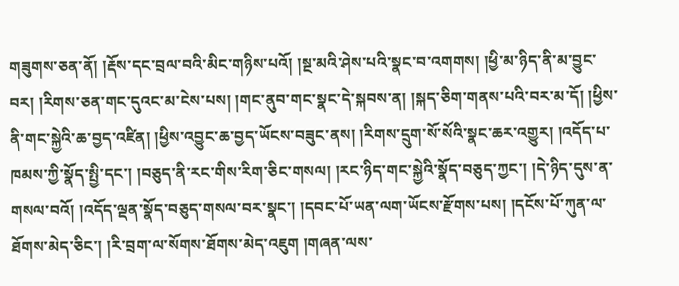གཟུགས་ཅན་ནོ། །རྡོས་དང་བྲལ་བའི་མིང་གཉིས་པའོ། །སྔ་མའི་ཤེས་པའི་སྣང་བ་འགགས། །ཕྱི་མ་ཉིད་ནི་མ་བྱུང་བར། །རིགས་ཅན་གང་དུའང་མ་ངེས་པས། །གང་ནུབ་གང་སྣང་དེ་སྐབས་ན། །སྐད་ཅིག་གནས་པའི་བར་མ་དོ། །ཕྱིས་ནི་གང་སྐྱེའི་ཆ་བྱད་འཛིན། །ཕྱིས་འབྱུང་ཆ་བྱད་ཡོངས་བཟུང་ནས། །རིགས་དྲུག་སོ་སོའི་སྣང་ཆར་འགྱུར། །འདོད་པ་ཁམས་ཀྱི་སྣོད་སྤྱི་དང་། །བཅུད་ནི་རང་གིས་རིག་ཅིང་གསལ། །རང་ཉིད་གང་སྐྱེའི་སྣོད་བཅུད་ཀྱང་། །དེ་ཉིད་དུས་ན་གསལ་བའོ། །འདོད་ལྡན་སྣོད་བཅུད་གསལ་བར་སྣང་། །དབང་པོ་ཡན་ལག་ཡོངས་རྫོགས་པས། །དངོས་པོ་ཀུན་ལ་ཐོགས་མེད་ཅིང་། །རི་བྲག་ལ་སོགས་ཐོགས་མེད་འཇུག །གཞན་ལས་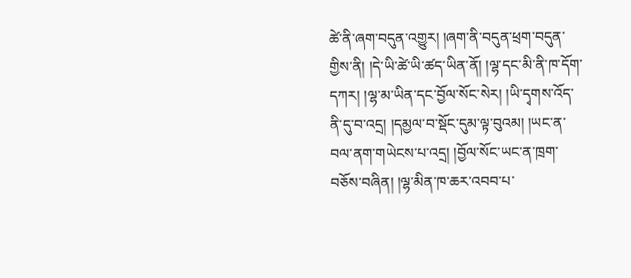ཚེ་ནི་ཞག་བདུན་འགྱུར། །ཞག་ནི་བདུན་ཕྲག་བདུན་གྱིས་ནི། །དེ་ཡི་ཚེ་ཡི་ཚད་ཡིན་ནོ། །ལྷ་དང་མི་ནི་ཁ་དོག་དཀར། །ལྷ་མ་ཡིན་དང་བྱོལ་སོང་སེར། །ཡི་དྭགས་འོད་ནི་དུ་བ་འདྲ། །དམྱལ་བ་སྡོང་དུམ་ལྟ་བུའམ། །ཡང་ན་བལ་ནག་གཡེངས་པ་འདྲ། །བྱོལ་སོང་ཡང་ན་ཁྲག་བཅོས་བཞིན། །ལྷ་མིན་ཁ་ཆར་འབབ་པ་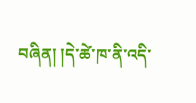བཞིན། །དེ་ཚེ་ཁ་ནི་འདི་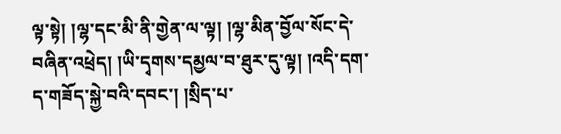ལྟ་སྟེ། །ལྷ་དང་མི་ནི་གྱེན་ལ་ལྟ། །ལྷ་མིན་བྱོལ་སོང་དེ་བཞིན་འཕྲེད། །ཡི་དྭགས་དམྱལ་བ་ཐུར་དུ་ལྟ། །འདི་དག་ད་གཟོད་སྐྱེ་བའི་དབང་། །སྲིད་པ་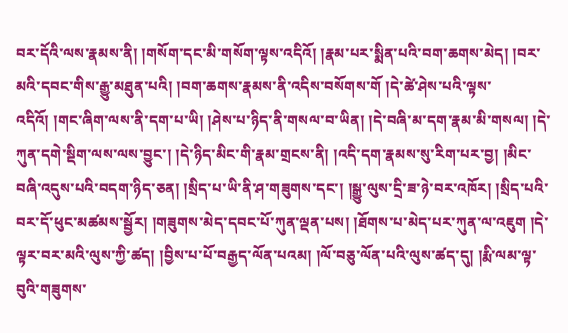བར་དོའི་ལས་རྣམས་ནི། །གསོག་དང་མི་གསོག་ལྟས་འདིའོ། །རྣམ་པར་སྨིན་པའི་བག་ཆགས་མེད། །བར་མའི་དབང་གིས་རྒྱུ་མཐུན་པའི། །བག་ཆགས་རྣམས་ནི་འདིས་བསོགས་གོ །དེ་ཚེ་ཤེས་པའི་ལྟས་འདིའོ། །གང་ཞིག་ལས་ནི་དག་པ་ཡི། །ཤེས་པ་ཉིད་ནི་གསལ་བ་ཡིན། །དེ་བཞི་མ་དག་རྣམ་མི་གསལ། །དེ་ཀུན་དགེ་སྡིག་ལས་ལས་བྱུང་། །དེ་ཉིད་མིང་གི་རྣམ་གྲངས་ནི། །འདི་དག་རྣམས་སུ་རིག་པར་བྱ། །མིང་བཞི་འདུས་པའི་བདག་ཉིད་ཅན། །སྲིད་པ་ཡི་ནི་ཤ་གཟུགས་དང་། །སྒྱུ་ལུས་དྲི་ཟ་ཉེ་བར་འཁོར། །སྲིད་པའི་བར་དོ་ཕུང་མཚམས་སྦྱོར། །གཟུགས་མེད་དབང་པོ་ཀུན་ལྡན་པས། །ཐོགས་པ་མེད་པར་ཀུན་ལ་འཇུག །དེ་ལྟར་བར་མའི་ལུས་ཀྱི་ཚད། །བྱིས་པ་པོ་བརྒྱད་ལོན་པའམ། །ལོ་བཅུ་ལོན་པའི་ལུས་ཚད་དུ། །རྨི་ལམ་ལྟ་བུའི་གཟུགས་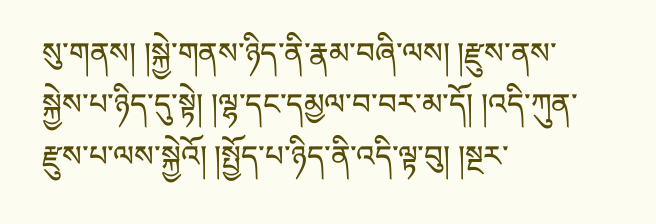སུ་གནས། །སྐྱེ་གནས་ཉིད་ནི་རྣམ་བཞི་ལས། །རྫུས་ནས་སྐྱེས་པ་ཉིད་དུ་སྟེ། །ལྷ་དང་དམྱལ་བ་བར་མ་དོ། །འདི་ཀུན་རྫུས་པ་ལས་སྐྱེའོ། །སྤྱོད་པ་ཉིད་ནི་འདི་ལྟ་བུ། །སྔར་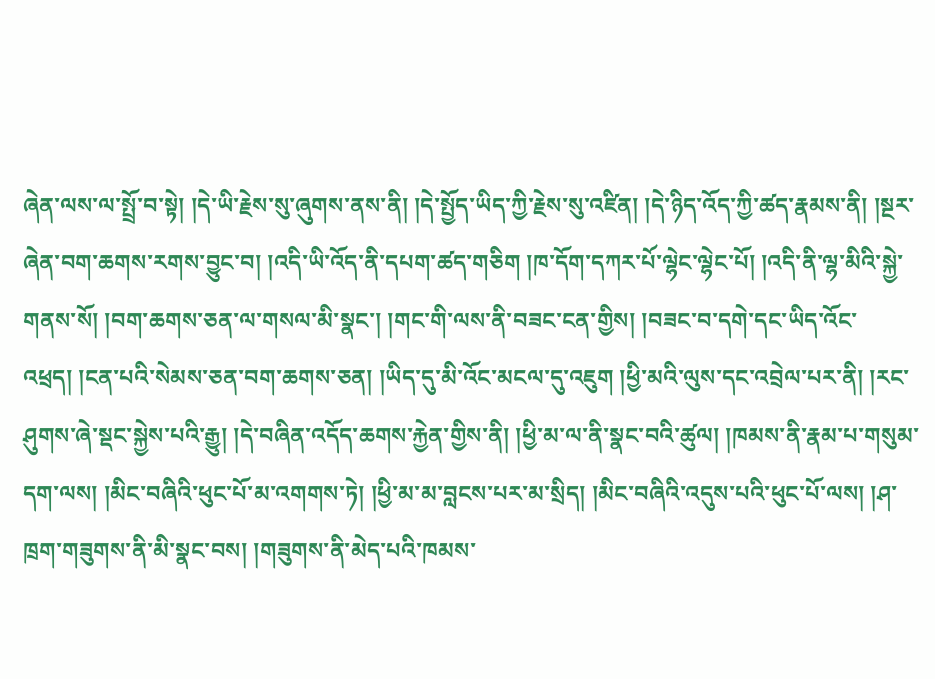ཞེན་ལས་ལ་སྤྲོ་བ་སྟེ། །དེ་ཡི་རྗེས་སུ་ཞུགས་ནས་ནི། །དེ་སྤྱོད་ཡིད་ཀྱི་རྗེས་སུ་འཛིན། །དེ་ཉིད་འོད་ཀྱི་ཚད་རྣམས་ནི། །སྔར་ཞེན་བག་ཆགས་རགས་བྱུང་བ། །འདི་ཡི་འོད་ནི་དཔག་ཚད་གཅིག །ཁ་དོག་དཀར་པོ་ལྷེང་ལྷེང་པོ། །འདི་ནི་ལྷ་མིའི་སྐྱེ་གནས་སོ། །བག་ཆགས་ཅན་ལ་གསལ་མི་སྣང་། །གང་གི་ལས་ནི་བཟང་ངན་གྱིས། །བཟང་བ་དགེ་དང་ཡིད་འོང་འཕྲད། །ངན་པའི་སེམས་ཅན་བག་ཆགས་ཅན། །ཡིད་དུ་མི་འོང་མངལ་དུ་འཇུག །ཕྱི་མའི་ལུས་དང་འབྲེལ་པར་ནི། །རང་ཤུགས་ཞེ་སྡང་སྐྱེས་པའི་རྒྱུ། །དེ་བཞིན་འདོད་ཆགས་རྐྱེན་གྱིས་ནི། །ཕྱི་མ་ལ་ནི་སྣང་བའི་ཚུལ། །ཁམས་ནི་རྣམ་པ་གསུམ་དག་ལས། །མིང་བཞིའི་ཕུང་པོ་མ་འགགས་ཏེ། །ཕྱི་མ་མ་བླངས་པར་མ་སྲིད། །མིང་བཞིའི་འདུས་པའི་ཕུང་པོ་ལས། །ཤ་ཁྲག་གཟུགས་ནི་མི་སྣང་བས། །གཟུགས་ནི་མེད་པའི་ཁམས་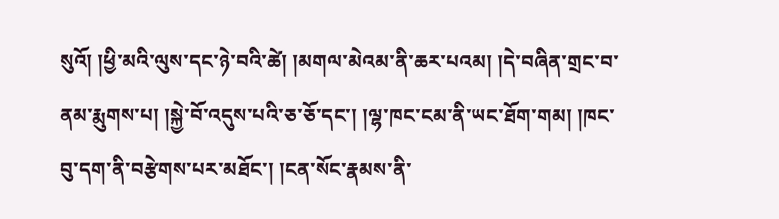སུའོ། །ཕྱི་མའི་ལུས་དང་ཉེ་བའི་ཚེ། །མགལ་མེའམ་ནི་ཆར་པའམ། །དེ་བཞིན་གྲང་བ་ནམ་རྨུགས་པ། །སྐྱེ་བོ་འདུས་པའི་ཅ་ཅོ་དང་། །ལྷ་ཁང་ངམ་ནི་ཡང་ཐོག་གམ། །ཁང་བུ་དག་ནི་བརྩེགས་པར་མཐོང་། །ངན་སོང་རྣམས་ནི་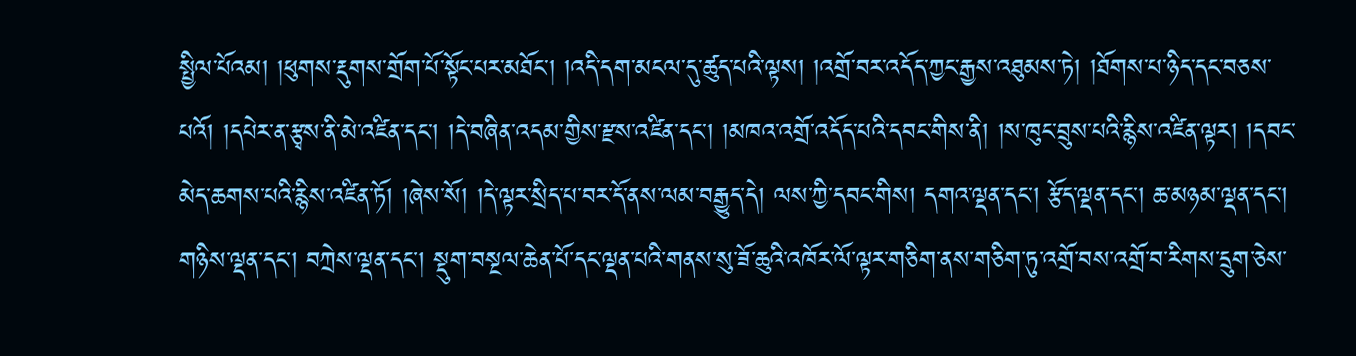སྤྱིལ་པོའམ། །ཕུགས་རྡུགས་གྲོག་པོ་སྟོང་པར་མཐོང་། །འདི་དག་མངལ་དུ་ཚུད་པའི་ལྟས། །འགྲོ་བར་འདོད་ཀྱང་རྒྱས་འཐུམས་ཏེ། །ཐོགས་པ་ཉིད་དང་བཅས་པའོ། །དཔེར་ན་རྩྭས་ནི་མེ་འཛིན་དང་། །དེ་བཞིན་འདམ་གྱིས་རྫས་འཛིན་དང་། །མཁའ་འགྲོ་འདོད་པའི་དབང་གིས་ནི། །ས་ཁུང་བྲུས་པའི་རྙིས་འཛིན་ལྟར། །དབང་མེད་ཆགས་པའི་རྙིས་འཛིན་ཏོ། །ཞེས་སོ། །དེ་ལྟར་སྲིད་པ་བར་དོ་ནས་ལམ་བརྒྱུད་དེ། ལས་ཀྱི་དབང་གིས། དགའ་ལྡན་དང་། རྩོད་ལྡན་དང་། ཆ་མཉམ་ལྡན་དང་། གཉིས་ལྡན་དང་། བཀྲེས་ལྡན་དང་། སྡུག་བསྔལ་ཆེན་པོ་དང་ལྡན་པའི་གནས་སུ་ཟོ་ཆུའི་འཁོར་ལོ་ལྟར་གཅིག་ནས་གཅིག་ཏུ་འགྲོ་བས་འགྲོ་བ་རིགས་དྲུག་ཅེས་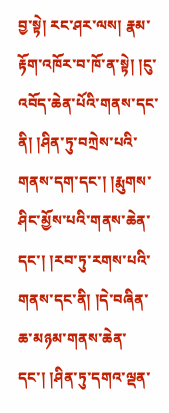བྱ་སྟེ། རང་ཤར་ལས། རྣམ་རྟོག་འཁོར་བ་ཁོ་ན་སྟེ། །ངུ་འབོད་ཆེན་པོའི་གནས་དང་ནི། །ཤིན་ཏུ་བཀྲེས་པའི་གནས་དག་དང་། །རྨུགས་ཤིང་མྱོས་པའི་གནས་ཆེན་དང་། །རབ་ཏུ་རགས་པའི་གནས་དང་ནི། །དེ་བཞིན་ཆ་མཉམ་གནས་ཆེན་དང་། །ཤིན་ཏུ་དགའ་ལྡན་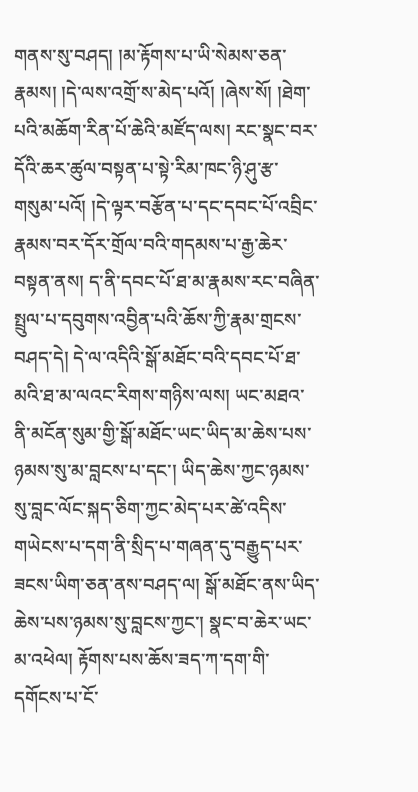གནས་སུ་བཤད། །མ་རྟོགས་པ་ཡི་སེམས་ཅན་རྣམས། །དེ་ལས་འགྲོ་ས་མེད་པའོ། །ཞེས་སོ། །ཐེག་པའི་མཆོག་རིན་པོ་ཆེའི་མཛོད་ལས། རང་སྣང་བར་དོའི་ཆར་ཚུལ་བསྟན་པ་སྟེ་རིམ་ཁང་ཉི་ཤུ་རྩ་གསུམ་པའོ། །དེ་ལྟར་བརྩོན་པ་དང་དབང་པོ་འབྲིང་རྣམས་བར་དོར་གྲོལ་བའི་གདམས་པ་རྒྱ་ཆེར་བསྟན་ནས། ད་ནི་དབང་པོ་ཐ་མ་རྣམས་རང་བཞིན་སྤྲུལ་པ་དབུགས་འབྱིན་པའི་ཆོས་ཀྱི་རྣམ་གྲངས་བཤད་དེ། དེ་ལ་འདིའི་སྒོ་མཐོང་བའི་དབང་པོ་ཐ་མའི་ཐ་མ་ལའང་རིགས་གཉིས་ལས། ཡང་མཐའ་ནི་མངོན་སུམ་གྱི་སྒོ་མཐོང་ཡང་ཡིད་མ་ཆེས་པས་ཉམས་སུ་མ་བླངས་པ་དང་། ཡིད་ཆེས་ཀྱང་ཉམས་སུ་བླང་ལོང་སྐད་ཅིག་ཀྱང་མེད་པར་ཚེ་འདིས་གཡེངས་པ་དག་ནི་སྲིད་པ་གཞན་དུ་བརྒྱུད་པར་ཟངས་ཡིག་ཅན་ནས་བཤད་ལ། སྒོ་མཐོང་ནས་ཡིད་ཆེས་པས་ཉམས་སུ་བླངས་ཀྱང་། སྣང་བ་ཆེར་ཡང་མ་འཕེལ། རྟོགས་པས་ཆོས་ཟད་ཀ་དག་གི་དགོངས་པ་ངོ་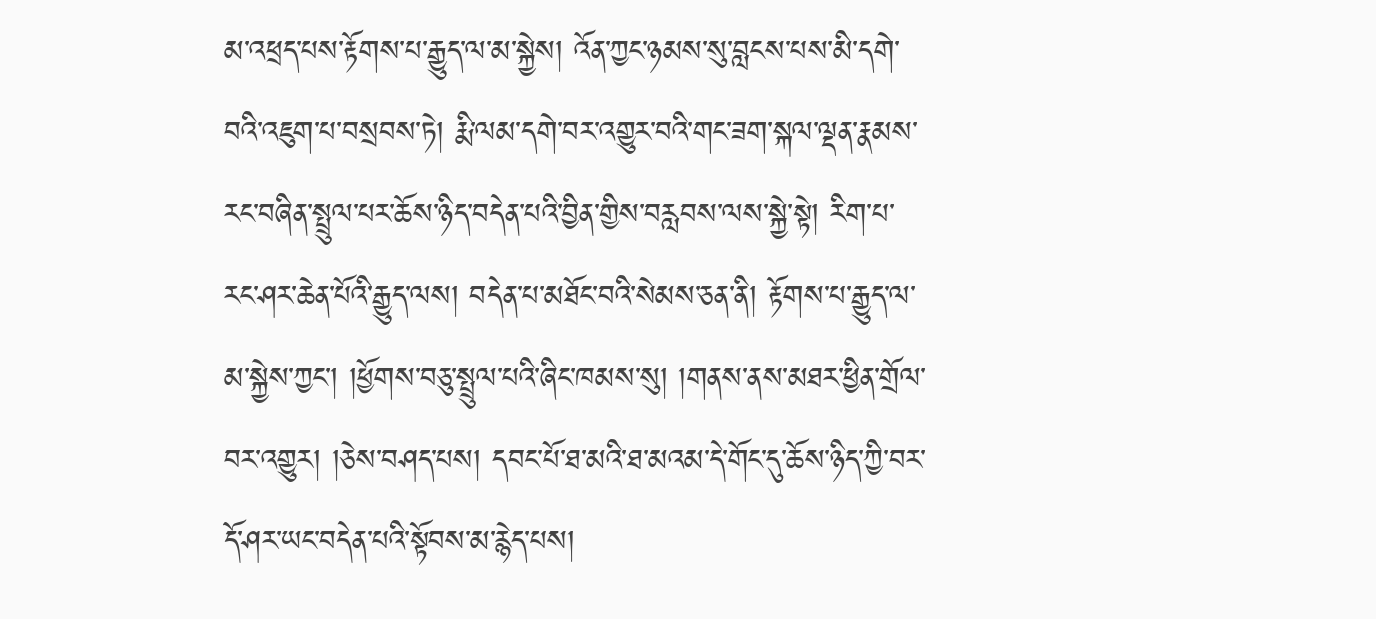མ་འཕྲད་པས་རྟོགས་པ་རྒྱུད་ལ་མ་སྐྱེས། འོན་ཀྱང་ཉམས་སུ་བླངས་པས་མི་དགེ་བའི་འཇུག་པ་བསྲབས་ཏེ། རྨི་ལམ་དགེ་བར་འགྱུར་བའི་གང་ཟག་སྐལ་ལྡན་རྣམས་རང་བཞིན་སྤྲུལ་པར་ཆོས་ཉིད་བདེན་པའི་བྱིན་གྱིས་བརླབས་ལས་སྐྱེ་སྟེ། རིག་པ་རང་ཤར་ཆེན་པོའི་རྒྱུད་ལས། བདེན་པ་མཐོང་བའི་སེམས་ཅན་ནི། རྟོགས་པ་རྒྱུད་ལ་མ་སྐྱེས་ཀྱང་། །ཕྱོགས་བཅུ་སྤྲུལ་པའི་ཞིང་ཁམས་སུ། །གནས་ནས་མཐར་ཕྱིན་གྲོལ་བར་འགྱུར། །ཅེས་བཤད་པས། དབང་པོ་ཐ་མའི་ཐ་མའམ་དེ་གོང་དུ་ཆོས་ཉིད་ཀྱི་བར་དོ་ཤར་ཡང་བདེན་པའི་སྟོབས་མ་རྙེད་པས།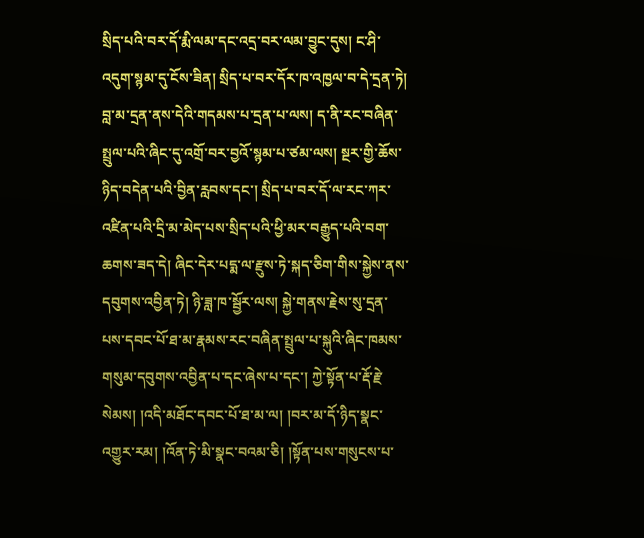སྲིད་པའི་བར་དོ་རྨི་ལམ་དང་འདྲ་བར་ལམ་བྱུང་དུས། ང་ཤི་འདུག་སྙམ་དུ་ངོས་ཟིན། སྲིད་པ་བར་དོར་ཁ་འཁྱལ་བ་དེ་དྲན་ཏེ། བླ་མ་དྲན་ནས་དེའི་གདམས་པ་དྲན་པ་ལས། ད་ནི་རང་བཞིན་སྤྲུལ་པའི་ཞིང་དུ་འགྲོ་བར་བྱའོ་སྙམ་པ་ཙམ་ལས། སྔར་གྱི་ཆོས་ཉིད་བདེན་པའི་བྱིན་རླབས་དང་། སྲིད་པ་བར་དོ་ལ་རང་ཀར་འཛིན་པའི་དྲི་མ་མེད་པས་སྲིད་པའི་ཕྱི་མར་བརྒྱུད་པའི་བག་ཆགས་ཟད་དེ། ཞིང་དེར་པདྨ་ལ་རྫུས་ཏེ་སྐད་ཅིག་གིས་སྐྱེས་ནས་དབུགས་འབྱིན་ཏེ། ཉི་ཟླ་ཁ་སྦྱོར་ལས། སྐྱེ་གནས་རྗེས་སུ་དྲན་པས་དབང་པོ་ཐ་མ་རྣམས་རང་བཞིན་སྤྲུལ་པ་སྐུའི་ཞིང་ཁམས་གསུམ་དབུགས་འབྱིན་པ་དང་ཞེས་པ་དང་། ཀྱེ་སྟོན་པ་རྡོ་རྗེ་སེམས། །འདི་མཐོང་དབང་པོ་ཐ་མ་ལ། །བར་མ་དོ་ཉིད་སྣང་འགྱུར་རམ། །འོན་ཏེ་མི་སྣང་བའམ་ཅི། །སྟོན་པས་གསུངས་པ་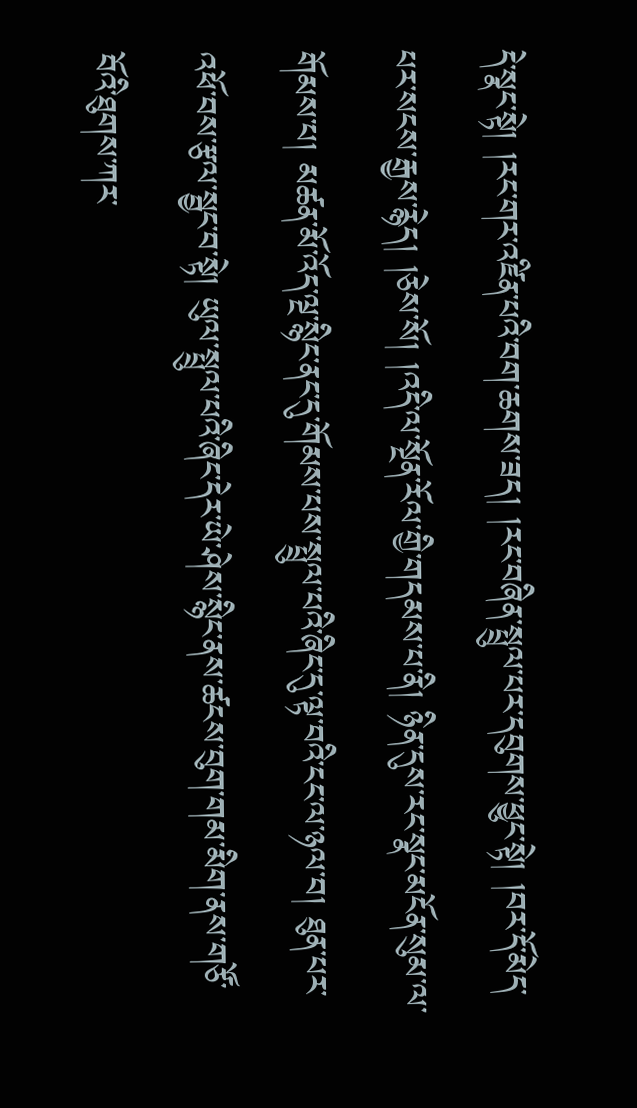དེ་སྣང་སྟེ། །རང་གར་འཛིན་པའི་བག་ཆགས་ཟད། །རང་བཞིན་སྤྲུལ་པར་དབུགས་ཕྱུང་སྟེ། །བར་དོ་མེད་པར་སངས་རྒྱས་རྙེད། །ཅེས་སོ། །འདི་ལ་སྔོན་རོལ་གྱི་གདམས་པ་ནི། ཉིན་དུས་རང་སྣང་མངོན་སུམ་ལ་གོམས་པ། མཚན་མོ་འོད་ལྔ་སྙིང་ནང་དུ་གོམས་པས་སྤྲུལ་པའི་ཞིང་དུ་ལྟ་བའི་ངང་ལ་ཉལ་བ། ཐུན་པར་འཕོ་བས་རྩལ་སྦྱང་བ་སྟེ། ཡུལ་སྤྲུལ་པའི་ཞིང་དེར་ཡེ་ཤེས་སྙིང་ནས་ཚངས་བུག་གམ་མིག་ནས་གཙོ་བོའི་ཐུགས་ཀར་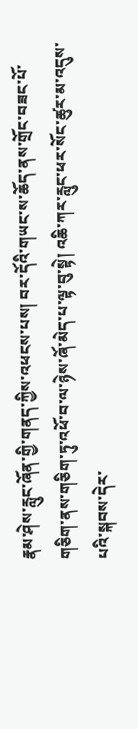རྣམ་ཤེས་རླུང་ཞོན་གྱི་གནད་ཀྱིས་འཕངས་པས། བར་དོའི་གཡང་ས་ཆོད་ནས་གྲོང་བཟང་པོ་གཅིག་ནས་གཅིག་ཏུ་འཕོ་བ་ལ་ཉེས་ཞོ་མེད་པ་ལྟ་བུ་སྟེ། འཆི་ཀར་རླུང་ཕར་སོང་ཚུར་མ་འདུས་པའི་སྐབས་དེར་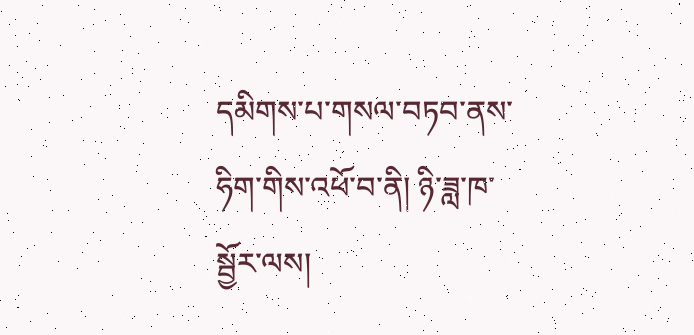དམིགས་པ་གསལ་བཏབ་ནས་ཧིག་གིས་འཕོ་བ་ནི། ཉི་ཟླ་ཁ་སྦྱོར་ལས།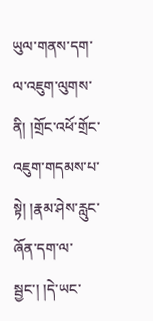ཡུལ་གནས་དག་ལ་འཇུག་ལུགས་ནི། །གྲོང་འཕོ་གྲོང་འཇུག་གདམས་པ་སྟེ། །རྣམ་ཤེས་རླུང་ཞོན་དག་ལ་སྦྱང་། །དེ་ཡང་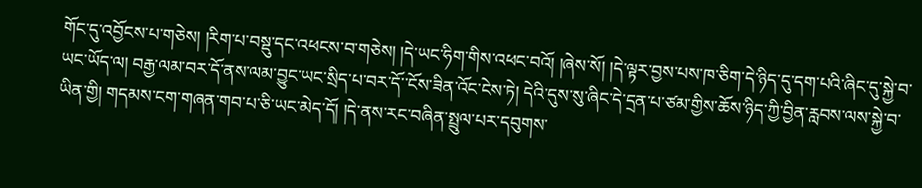གོང་དུ་འབྱོངས་པ་གཅེས། །རིག་པ་བསྡུ་དང་འཕངས་བ་གཅེས། །དེ་ཡང་ཧིག་གིས་འཕང་བའོ། །ཞེས་སོ། །དེ་ལྟར་བྱས་པས་ཁ་ཅིག་དེ་ཉིད་དུ་དག་པའི་ཞིང་དུ་སྐྱེ་བ་ཡང་ཡོད་ལ། བརྒྱ་ལམ་བར་དོ་ནས་ལམ་བྱུང་ཡང་སྲིད་པ་བར་དོ་་ངོས་ཟིན་འོང་ངེས་ཏེ། དེའི་དུས་སུ་ཞིང་དེ་དྲན་པ་ཙམ་གྱིས་ཆོས་ཉིད་ཀྱི་བྱིན་རླབས་ལས་སྐྱེ་བ་ཡིན་གྱི། གདམས་ངག་གཞན་གབ་པ་ཅི་ཡང་མེད་དོ། །དེ་ནས་རང་བཞིན་སྤྲུལ་པར་དབུགས་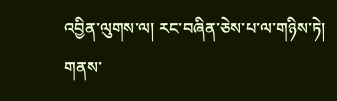འབྱིན་ལུགས་ལ། རང་བཞིན་ཅེས་པ་ལ་གཉིས་ཏེ། གནས་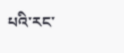པའི་རང་